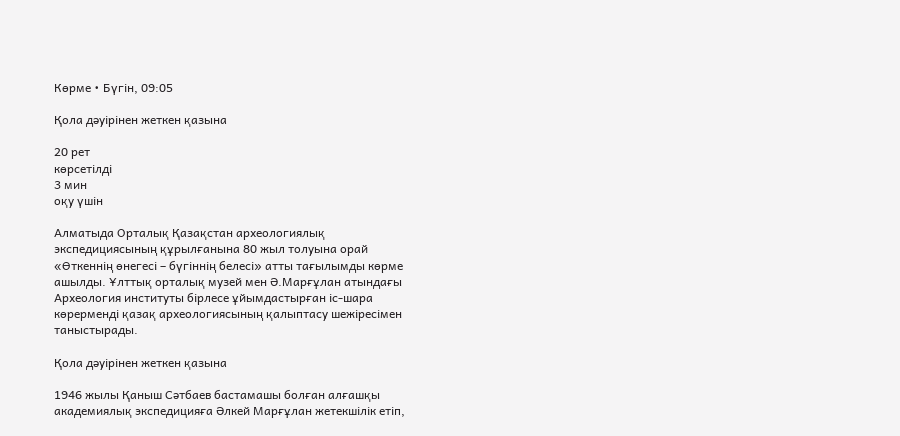Көрме • Бүгін, 09:05

Қола дәуірінен жеткен қазына

20 рет
көрсетілді
3 мин
оқу үшін

Алматыда Орталық Қазақстан археологиялық экспедициясының құрылғанына 80 жыл толуына орай «Өткеннің өнегесі – бүгіннің белесі» атты тағылымды көрме ашылды. Ұлттық орталық музей мен Ә.Марғұлан атындағы Археология институты бірлесе ұйымдастырған іс-шара көрерменді қазақ археологиясының қалыптасу шежіресімен таныстырады.

Қола дәуірінен жеткен қазына

1946 жылы Қаныш Сәтбаев бастамашы болған алғашқы академиялық экспедицияға Әлкей Марғұлан жетекшілік етіп,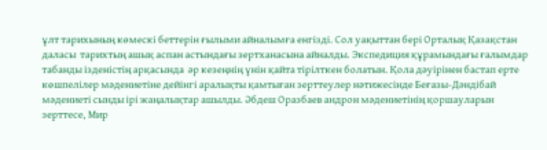ұлт тарихының көмескі беттерін ғылыми айналымға енгізді. Сол уақыттан бері Орталық Қазақстан даласы  тарихтың ашық аспан астындағы зертханасына айналды. Экспедиция құрамындағы ғалымдар табанды ізденістің арқасында  әр кезеңнің үнін қайта тірілткен болатын. Қола дәуірінен бастап ерте көшпелілер мәдениетіне дейінгі аралықты қамтыған зерттеулер нәтижесінде Беғазы-Дәндібай мәдениеті сынды ірі жаңалықтар ашылды. Әбдеш Оразбаев андрон мәдениетінің қоршауларын зерттесе, Мир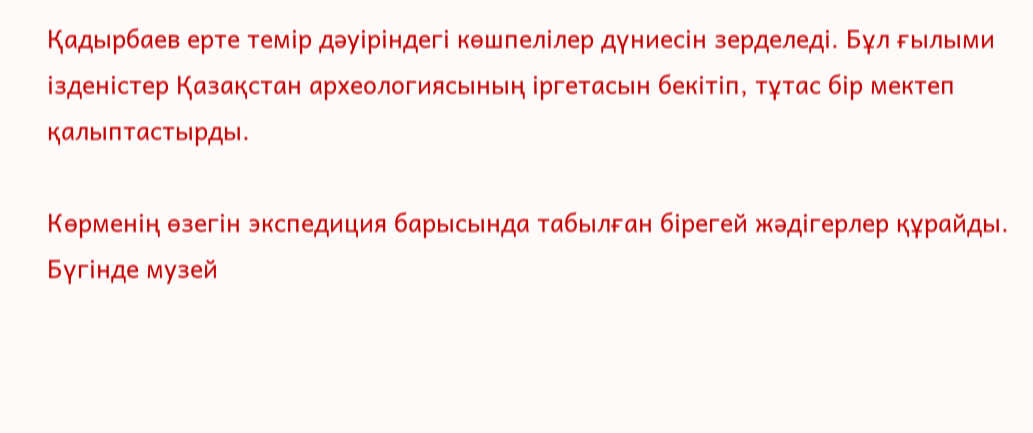Қадырбаев ерте темір дәуіріндегі көшпелілер дүниесін зерделеді. Бұл ғылыми ізденістер Қазақстан археологиясының іргетасын бекітіп, тұтас бір мектеп қалыптастырды.

Көрменің өзегін экспедиция барысында табылған бірегей жәдігерлер құрайды. Бүгінде музей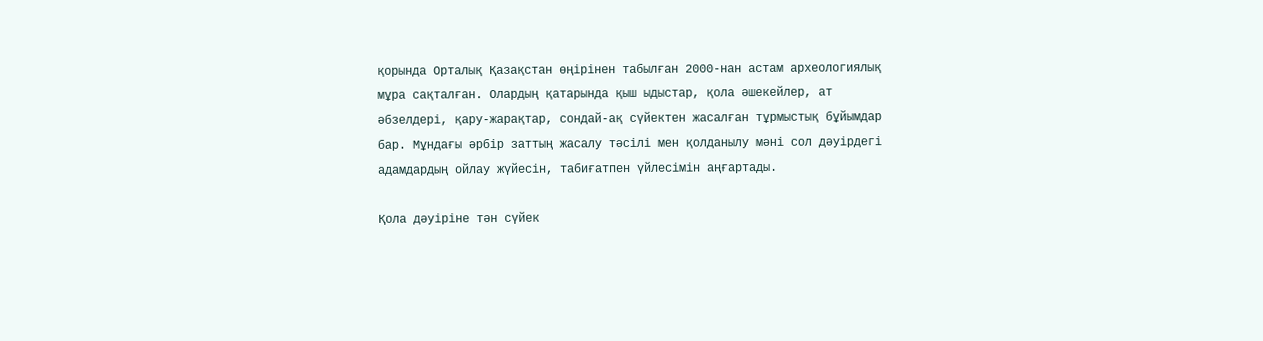қорында Орталық Қазақстан өңірінен табылған 2000-нан астам археологиялық мұра сақталған. Олардың қатарында қыш ыдыстар, қола әшекейлер, ат әбзелдері, қару-жарақтар, сондай-ақ сүйектен жасалған тұрмыстық бұйымдар бар. Мұндағы әрбір заттың жасалу тәсілі мен қолданылу мәні сол дәуірдегі адамдардың ойлау жүйесін, табиғатпен үйлесімін аңғартады.

Қола дәуіріне тән сүйек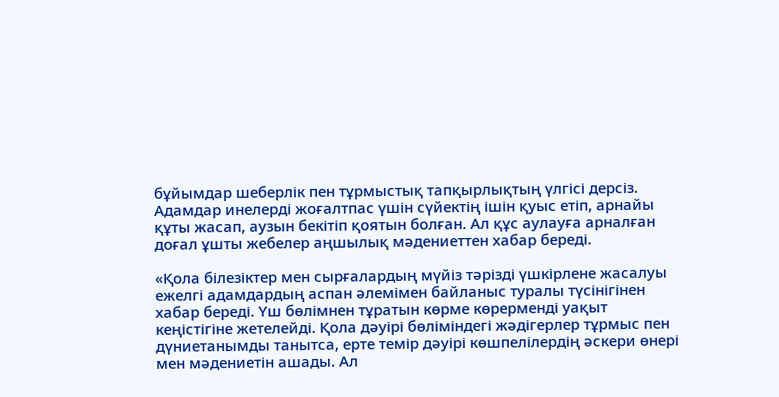бұйымдар шеберлік пен тұрмыстық тапқырлықтың үлгісі дерсіз. Адамдар инелерді жоғалтпас үшін сүйектің ішін қуыс етіп, арнайы құты жасап, аузын бекітіп қоятын болған. Ал құс аулауға арналған доғал ұшты жебелер аңшылық мәдениеттен хабар береді.

«Қола білезіктер мен сырғалардың мүйіз тәрізді үшкірлене жасалуы ежелгі адамдардың аспан әлемімен байланыс туралы түсінігінен хабар береді. Үш бөлімнен тұратын көрме көрерменді уақыт кеңістігіне жетелейді. Қола дәуірі бөліміндегі жәдігерлер тұрмыс пен дүниетанымды танытса, ерте темір дәуірі көшпелілердің әскери өнері мен мәдениетін ашады. Ал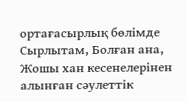ортағасырлық бөлімде Сырлытам, Болған ана, Жошы хан кесенелерінен алынған сәулеттік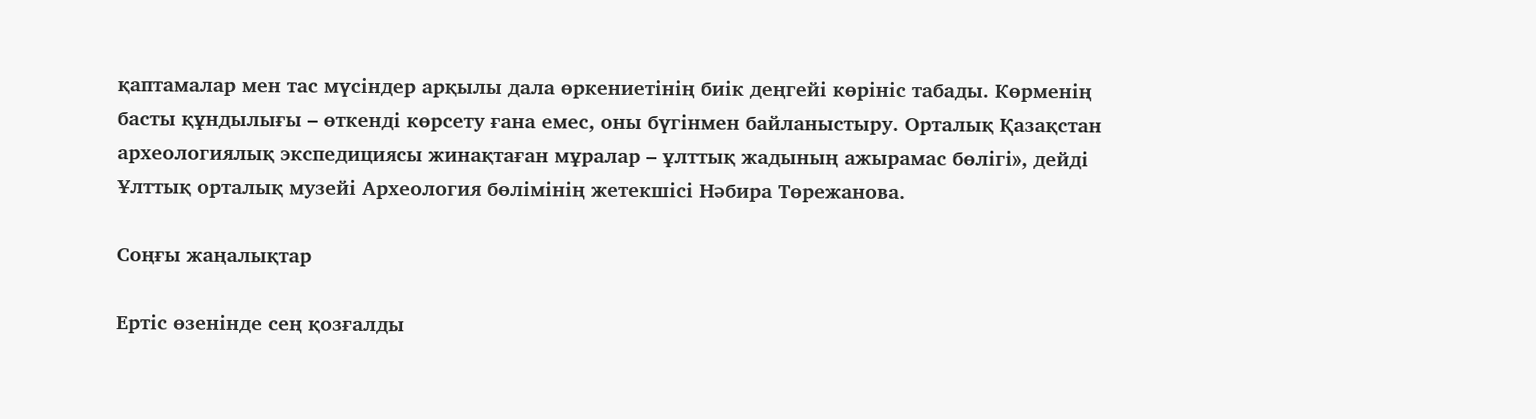қаптамалар мен тас мүсіндер арқылы дала өркениетінің биік деңгейі көрініс табады. Көрменің басты құндылығы – өткенді көрсету ғана емес, оны бүгінмен байланыстыру. Орталық Қазақстан археологиялық экспедициясы жинақтаған мұралар – ұлттық жадының ажырамас бөлігі», дейді Ұлттық орталық музейі Археология бөлімінің жетекшісі Нәбира Төрежанова.

Соңғы жаңалықтар

Ертіс өзенінде сең қозғалды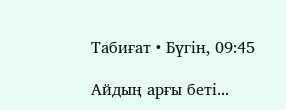Табиғат • Бүгін, 09:45

Айдың арғы беті...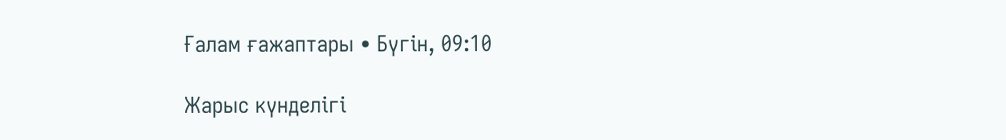Ғалам ғажаптары • Бүгін, 09:10

Жарыс күнделігі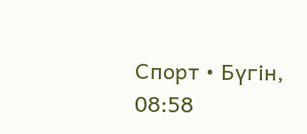Спорт • Бүгін, 08:58